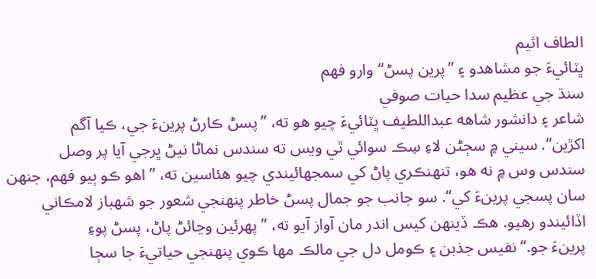الطاف اثيم
ڀٽائيءَ جو مشاهدو ۽ ”پرين پسڻ“ وارو فهم
سنڌ جي عظيم سدا حيات صوفي
شاعر ۽ دانشور شاهه عبداللطيف ڀٽائيءَ چيو هو ته، ”پسڻ ڪارڻ پرينءَ جي، ڪيا آگم
اکڙين“. سيني ۾ سڄڻن لاءِ سِڪ سوائي ٿي ويس ته سندس نماڻا نيڻ ڀرجي آيا پر وصل
سندس وس ۾ نه هو، تنهنڪري پاڻ کي سمجهائيندي چيو هئاسين ته، ”اهو ڪو ٻيو فهم، جنهن
سان پسجي پرينءَ کي“. سو جانب جو جمال پسڻ خاطر پنهنجي شعور جو شهباز لامڪاني
اڏائيندو رهيو. هڪ ڏينهن کيس اندر مان آواز آيو ته، ”پهرئين وڃائڻ پاڻ، پسڻ پوءِ
پرينءَ جو.“ نفيس جذبن ۽ ڪومل دل جي مالڪ مها ڪوي پنهنجي حياتيءَ جا سڄا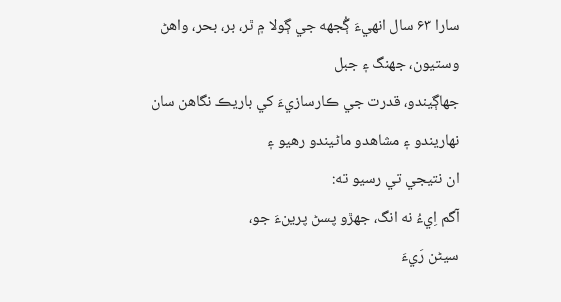سارا ۶۳ سال انهيءَ ڳُجهه جي ڳولا ۾ ٿر، بر، بحر، واهڻ وستيون، جهنگ ۽ جبل
جهاڳيندو، قدرت جي ڪارسازيءَ کي باريڪ نگاهن سان نهاريندو ۽ مشاهدو ماڻيندو رهيو ۽
ان نتيجي تي رسيو ته:
آگم اِيءُ نه انگ، جهڙو پسڻ پرينءَ جو،
سيڻن رَيءَ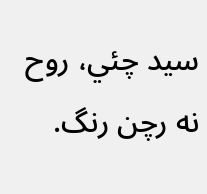سيد چئي، روح نه رچن رنگ.